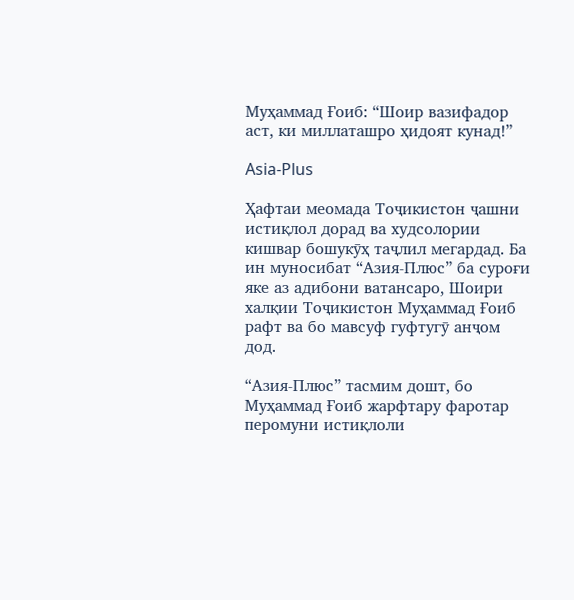Муҳаммад Ғоиб: “Шоир вазифадор аст, ки миллаташро ҳидоят кунад!”

Asia-Plus

Ҳафтаи меомада Тоҷикистон ҷашни истиқлол дорад ва худсолории кишвар бошукӯҳ таҷлил мегардад. Ба ин муносибат “Азия-Плюс” ба суроғи яке аз адибони ватансаро, Шоири халқии Тоҷикистон Муҳаммад Ғоиб рафт ва бо мавсуф гуфтугӯ анҷом дод.

“Азия-Плюс” тасмим дошт, бо Муҳаммад Ғоиб жарфтару фаротар перомуни истиқлоли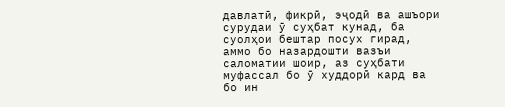давлатӣ, фикрӣ, эҷодӣ ва ашъори сурудаи ӯ суҳбат кунад, ба суолҳои бештар посух гирад, аммо бо назардошти вазъи саломатии шоир, аз суҳбати муфассал бо ӯ худдорӣ кард ва бо ин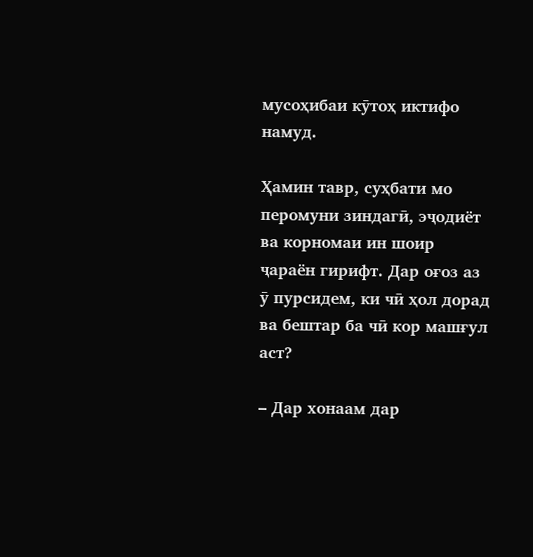мусоҳибаи кӯтоҳ иктифо намуд.

Ҳамин тавр, суҳбати мо перомуни зиндагӣ, эҷодиёт ва корномаи ин шоир ҷараён гирифт. Дар оғоз аз ӯ пурсидем, ки чӣ ҳол дорад ва бештар ба чӣ кор машғул аст?

– Дар хонаам дар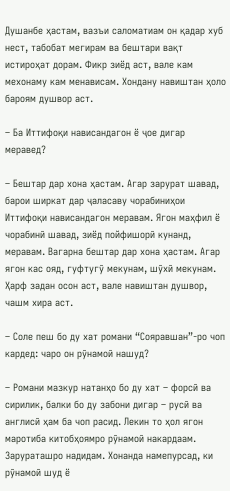Душанбе ҳастам, вазъи саломатиам он қадар хуб нест, табобат мегирам ва бештари вақт истироҳат дорам. Фикр зиёд аст, вале кам мехонаму кам менависам. Хондану навиштан ҳоло бароям душвор аст.

– Ба Иттифоқи нависандагон ё ҷое дигар меравед?

– Бештар дар хона ҳастам. Агар зарурат шавад, барои ширкат дар ҷаласаву чорабиниҳои Иттифоқи нависандагон меравам. Ягон маҳфил ё чорабинӣ шавад, зиёд пойфишорӣ кунанд, меравам. Вагарна бештар дар хона ҳастам. Агар ягон кас ояд, гуфтугӯ мекунам, шӯхӣ мекунам. Ҳарф задан осон аст, вале навиштан душвор, чашм хира аст.

– Соле пеш бо ду хат романи “Сояравшан”-ро чоп кардед: чаро он рӯнамоӣ нашуд?

– Романи мазкур натанҳо бо ду хат – форсӣ ва сирилик, балки бо ду забони дигар – русӣ ва англисӣ ҳам ба чоп расид. Лекин то ҳол ягон маротиба китобҳоямро рӯнамоӣ накардаам. Зарураташро надидам. Хонанда намепурсад, ки рӯнамоӣ шуд ё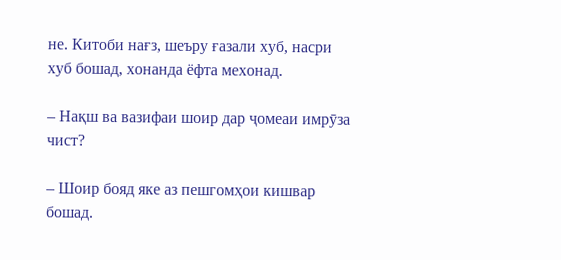не. Китоби нағз, шеъру ғазали хуб, насри хуб бошад, хонанда ёфта мехонад.

– Нақш ва вазифаи шоир дар ҷомеаи имрӯза чист?

– Шоир бояд яке аз пешгомҳои кишвар бошад.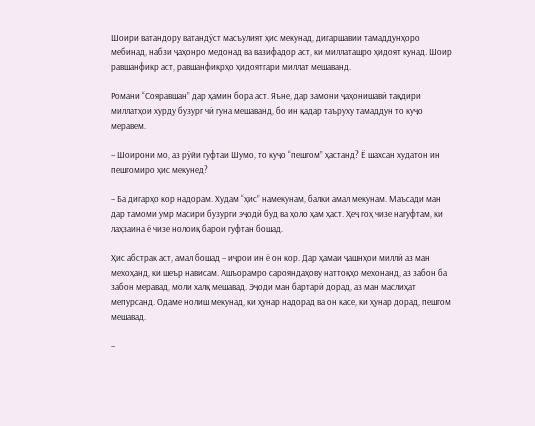Шоири ватандору ватандӯст масъулият ҳис мекунад, дигаршавии тамаддунҳоро мебинад, набзи ҷаҳонро медонад ва вазифадор аст, ки миллаташро ҳидоят кунад. Шоир равшанфикр аст, равшанфикрҳо ҳидоятгари миллат мешаванд.

Романи “Сояравшан” дар ҳамин бора аст. Яъне, дар замони ҷаҳонишавӣ тақдири миллатҳои хурду бузург чӣ гуна мешаванд, бо ин қадар таъруху тамаддун то куҷо меравем.

– Шоирони мо, аз рӯйи гуфтаи Шумо, то куҷо “пешгом” ҳастанд? Ё шахсан худатон ин пешгомиро ҳис мекунед?

– Ба дигарҳо кор надорам. Худам “ҳис” намекунам, балки амал мекунам. Маъсади ман дар тамоми умр масири бузурги эҷодӣ буд ва ҳоло ҳам ҳаст. Ҳеҷ гоҳ чизе нагуфтам, ки лаҳзаина ё чизе нолоиқ барои гуфтан бошад.

Ҳис абстрак аст, амал бошад – иҷрои ин ё он кор. Дар ҳамаи ҷашнҳои миллӣ аз ман мехоҳанд, ки шеър нависам. Ашъорамро сарояндаҳову наттоқҳо мехонанд, аз забон ба забон меравад, моли халқ мешавад. Эҷоди ман бартарӣ дорад, аз ман маслиҳат мепурсанд. Одаме нолиш мекунад, ки ҳунар надорад ва он касе, ки ҳунар дорад, пешгом мешавад.

–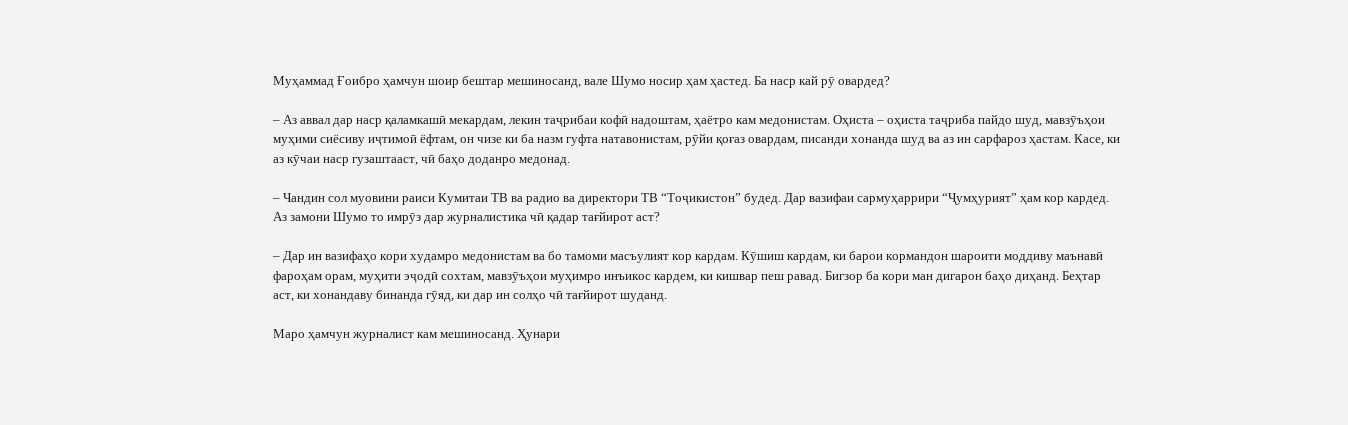Муҳаммад Ғоибро ҳамчун шоир бештар мешиносанд, вале Шумо носир ҳам ҳастед. Ба наср кай рӯ овардед?

– Аз аввал дар наср қаламкашӣ мекардам, лекин таҷрибаи кофӣ надоштам, ҳаётро кам медонистам. Оҳиста – оҳиста таҷриба пайдо шуд, мавзӯъҳои муҳими сиёсиву иҷтимоӣ ёфтам, он чизе ки ба назм гуфта натавонистам, рӯйи қоғаз овардам, писанди хонанда шуд ва аз ин сарфароз ҳастам. Касе, ки аз кӯчаи наср гузаштааст, чӣ баҳо доданро медонад.

– Чандин сол муовини раиси Кумитаи ТВ ва радио ва директори ТВ “Тоҷикистон” будед. Дар вазифаи сармуҳаррири “Ҷумҳурият” ҳам кор кардед. Аз замони Шумо то имрӯз дар журналистика чӣ қадар тағйирот аст?

– Дар ин вазифаҳо кори худамро медонистам ва бо тамоми масъулият кор кардам. Кӯшиш кардам, ки барои кормандон шароити моддиву маънавӣ фароҳам орам, муҳити эҷодӣ сохтам, мавзӯъҳои муҳимро инъикос кардем, ки кишвар пеш равад. Бигзор ба кори ман дигарон баҳо диҳанд. Беҳтар аст, ки хонандаву бинанда гӯяд, ки дар ин солҳо чӣ тағйирот шуданд.

Маро ҳамчун журналист кам мешиносанд. Ҳунари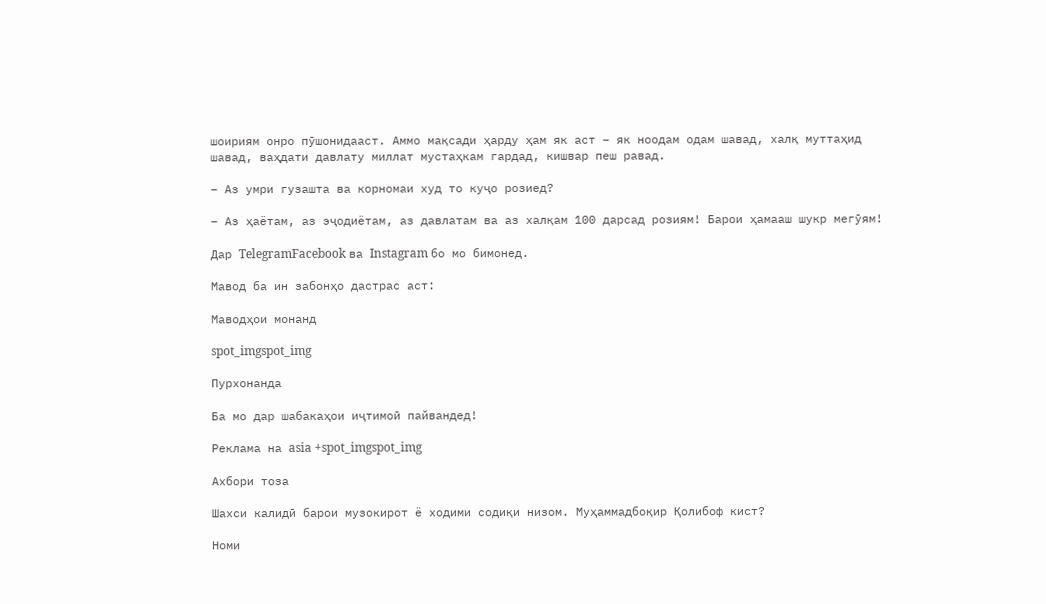шоириям онро пӯшонидааст. Аммо мақсади ҳарду ҳам як аст – як ноодам одам шавад, халқ муттаҳид шавад, ваҳдати давлату миллат мустаҳкам гардад, кишвар пеш равад.

– Аз умри гузашта ва корномаи худ то куҷо розиед?

– Аз ҳаётам, аз эҷодиётам, аз давлатам ва аз халқам 100 дарсад розиям! Барои ҳамааш шукр мегӯям!

Дар TelegramFacebook ва Instagram бо мо бимонед.

Мавод ба ин забонҳо дастрас аст:

Маводҳои монанд

spot_imgspot_img

Пурхонанда

Ба мо дар шабакаҳои иҷтимоӣ пайвандед!

Реклама на asia +spot_imgspot_img

Ахбори тоза

Шахси калидӣ барои музокирот ё ходими содиқи низом. Муҳаммадбоқир Қолибоф кист?

Номи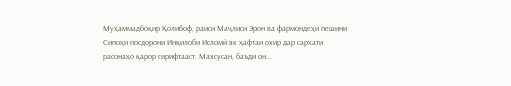Муҳаммадбоқир Қолибоф, раиси Маҷлиси Эрон ва фармондеҳи пешини Сипоҳи посдорони Инқилоби Исломӣ як ҳафтаи охир дар сархати расонаҳо қарор гирифтааст. Махсусан, баъди он...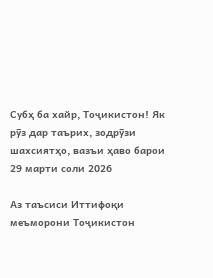Субҳ ба хайр, Тоҷикистон! Як рӯз дар таърих, зодрӯзи шахсиятҳо, вазъи ҳаво барои 29 марти соли 2026

Аз таъсиси Иттифоқи меъморони Тоҷикистон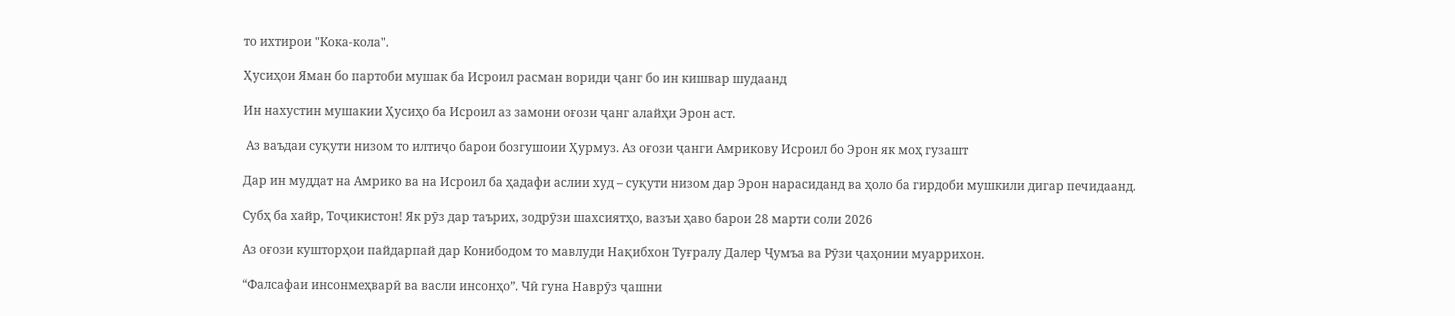то ихтирои "Кока-кола".

Ҳусиҳои Яман бо партоби мушак ба Исроил расман вориди ҷанг бо ин кишвар шудаанд

Ин нахустин мушакии Ҳусиҳо ба Исроил аз замони оғози ҷанг алайҳи Эрон аст.

 Аз ваъдаи суқути низом то илтиҷо барои бозгушоии Ҳурмуз. Аз оғози ҷанги Амрикову Исроил бо Эрон як моҳ гузашт

Дар ин муддат на Амрико ва на Исроил ба ҳадафи аслии худ – суқути низом дар Эрон нарасиданд ва ҳоло ба гирдоби мушкили дигар печидаанд.

Субҳ ба хайр, Тоҷикистон! Як рӯз дар таърих, зодрӯзи шахсиятҳо, вазъи ҳаво барои 28 марти соли 2026

Аз оғози кушторҳои пайдарпай дар Конибодом то мавлуди Нақибхон Туғралу Далер Ҷумъа ва Рӯзи ҷаҳонии муаррихон.

“Фалсафаи инсонмеҳварӣ ва васли инсонҳо”. Чӣ гуна Наврӯз ҷашни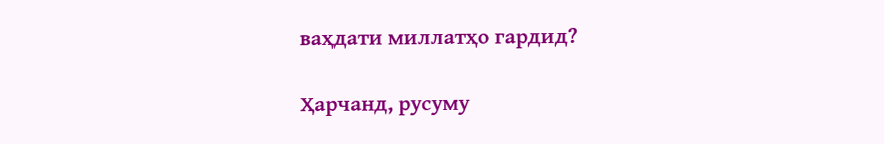ваҳдати миллатҳо гардид?

Ҳарчанд, русуму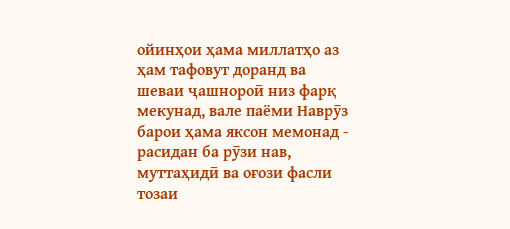ойинҳои ҳама миллатҳо аз ҳам тафовут доранд ва шеваи ҷашнороӣ низ фарқ мекунад, вале паёми Наврӯз барои ҳама яксон мемонад - расидан ба рӯзи нав, муттаҳидӣ ва оғози фасли тозаи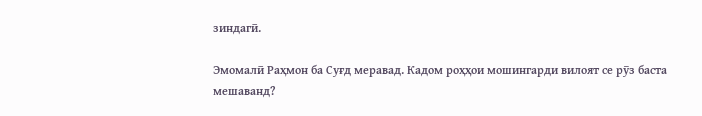зиндагӣ.

Эмомалӣ Раҳмон ба Суғд меравад. Кадом роҳҳои мошингарди вилоят се рӯз баста мешаванд?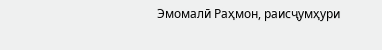Эмомалӣ Раҳмон, раисҷумҳури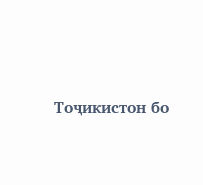Тоҷикистон бо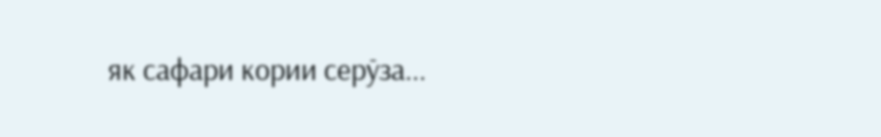як сафари кории серӯза...